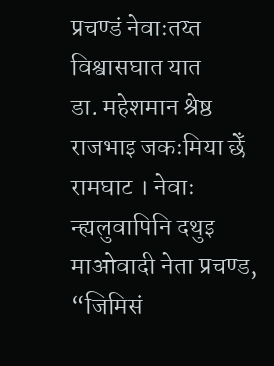प्रचण्डं नेवाःतय्त विश्वासघात यात
डा. महेशमान श्रेष्ठ
राजभाइ जकःमिया छेँ रामघाट । नेवाः न्ह्यलुवापिनि दथुइ माओवादी नेता प्रचण्ड, “जिमिसं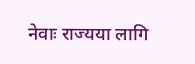नेवाः राज्यया लागि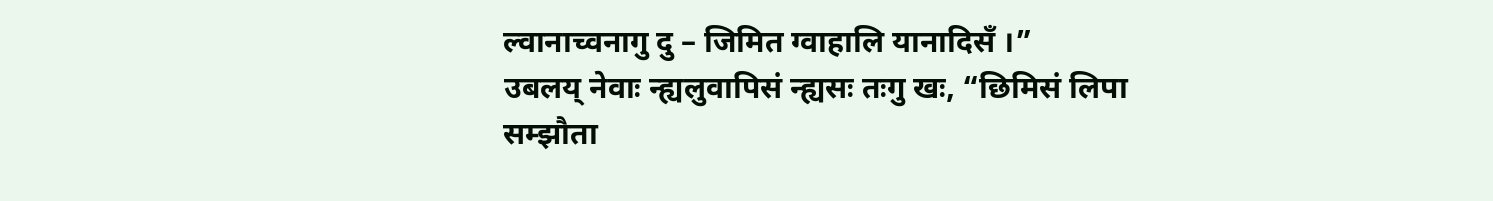ल्वानाच्वनागु दु – जिमित ग्वाहालि यानादिसँ ।”
उबलय् नेवाः न्ह्यलुवापिसं न्ह्यसः तःगु खः, “छिमिसं लिपा सम्झौता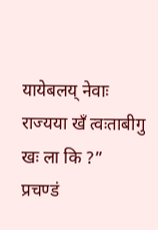यायेबलय् नेवाः राज्यया खँ त्वःताबीगु खः ला कि ?”
प्रचण्डं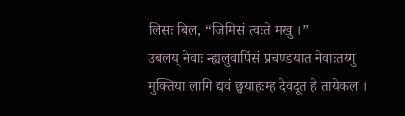लिसः बिल, “जिमिसं त्वःते मखु ।”
उबलय् नेवाः न्ह्यलुवापिंसं प्रचण्डयात नेवाःतय्गु मुक्तिया लागि द्यवं छ्वयाहःम्ह देवदूत हे तायेकल ।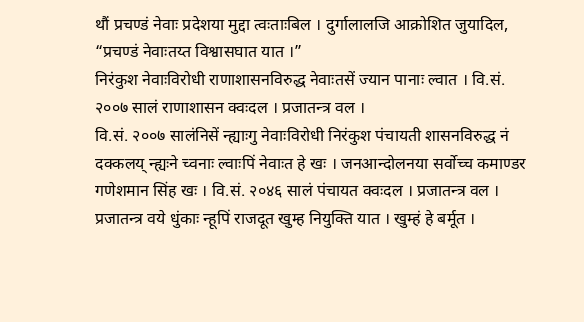थौं प्रचण्डं नेवाः प्रदेशया मुद्दा त्वःताःबिल । दुर्गालालजि आक्रोशित जुयादिल, “प्रचण्डं नेवाःतय्त विश्वासघात यात ।”
निरंकुश नेवाःविरोधी राणाशासनविरुद्ध नेवाःतसें ज्यान पानाः ल्वात । वि.सं. २००७ सालं राणाशासन क्वःदल । प्रजातन्त्र वल ।
वि.सं. २००७ सालंनिसें न्ह्याःगु नेवाःविरोधी निरंकुश पंचायती शासनविरुद्ध नं दक्कलय् न्ह्यःने च्वनाः ल्वाःपिं नेवाःत हे खः । जनआन्दोलनया सर्वोच्च कमाण्डर गणेशमान सिंह खः । वि.सं. २०४६ सालं पंचायत क्वःदल । प्रजातन्त्र वल ।
प्रजातन्त्र वये धुंकाः न्हूपिं राजदूत खुम्ह नियुक्ति यात । खुम्हं हे बर्मूत ।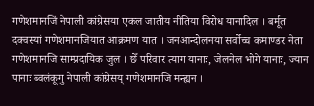गणेशमानजिं नेपाली कांग्रेसया एकल जातीय नीतिया विरोध यानादिल । बर्मूत दक्वस्यां गणेशमानजियात आक्रमण यात । जनआन्दोलनया सर्वोच्च कमाण्डर नेता गणेशमानजि साम्प्रदायिक जुल । छेँ परिवार त्याग यानाः, जेलनेल भोगे यानाः, ज्यान पानाः ब्वलंकूगु नेपाली कांग्रेसय् गणेशमानजि मन्ह्यन ।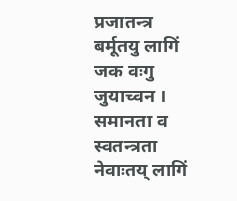प्रजातन्त्र बर्मूतयु लागिं जक वःगु जुयाच्वन । समानता व स्वतन्त्रता नेवाःतय् लागिं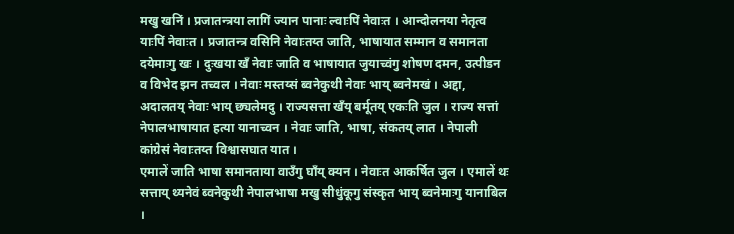मखु खनिं । प्रजातन्त्रया लागिं ज्यान पानाः ल्वाःपिं नेवाःत । आन्दोलनया नेतृत्व याःपिं नेवाःत । प्रजातन्त्र वसिनि नेवाःतय्त जाति, भाषायात सम्मान व समानता दयेमाःगु खः । दुःखया खँ नेवाः जाति व भाषायात जुयाच्वंगु शोषण दमन, उत्पीडन व विभेद झन तच्वल । नेवाः मस्तय्सं ब्वनेकुथी नेवाः भाय् ब्वनेमखं । अद्दा, अदालतय् नेवाः भाय् छ्यलेमदु । राज्यसत्ता खँय् बर्मूतय् एकःति जुल । राज्य सत्तां नेपालभाषायात हत्या यानाच्वन । नेवाः जाति, भाषा, संकतय् लात । नेपाली कांग्रेसं नेवाःतय्त विश्वासघात यात ।
एमालें जाति भाषा समानताया वाउँगु घाँय् क्यन । नेवाःत आकर्षित जुल । एमालें थः सत्ताय् थ्यनेवं ब्वनेकुथी नेपालभाषा मखु सीधुंकूगु संस्कृत भाय् ब्वनेमाःगु यानाबिल ।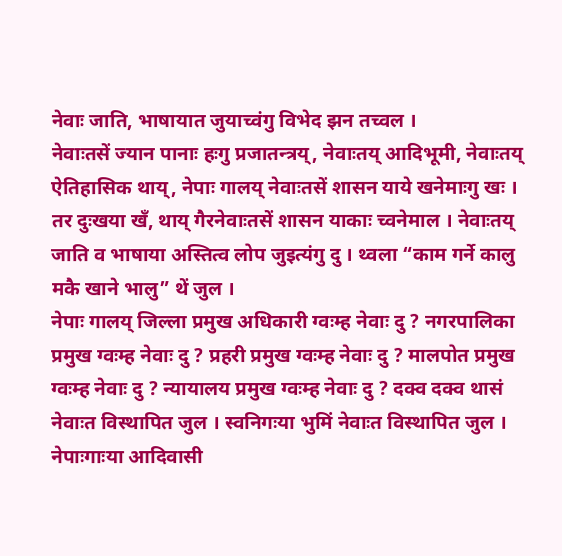नेवाः जाति, भाषायात जुयाच्वंगु विभेद झन तच्वल ।
नेवाःतसें ज्यान पानाः हःगु प्रजातन्त्रय्, नेवाःतय् आदिभूमी, नेवाःतय् ऐतिहासिक थाय्, नेपाः गालय् नेवाःतसें शासन याये खनेमाःगु खः । तर दुःखया खँ, थाय् गैरनेवाःतसें शासन याकाः च्वनेमाल । नेवाःतय् जाति व भाषाया अस्तित्व लोप जुइत्यंगु दु । थ्वला “काम गर्ने कालु मकै खाने भालु” थें जुल ।
नेपाः गालय् जिल्ला प्रमुख अधिकारी ग्वःम्ह नेवाः दु ? नगरपालिका प्रमुख ग्वःम्ह नेवाः दु ? प्रहरी प्रमुख ग्वःम्ह नेवाः दु ? मालपोत प्रमुख ग्वःम्ह नेवाः दु ? न्यायालय प्रमुख ग्वःम्ह नेवाः दु ? दक्व दक्व थासं नेवाःत विस्थापित जुल । स्वनिगःया भुमिं नेवाःत विस्थापित जुल । नेपाःगाःया आदिवासी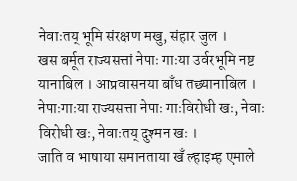नेवाःतय् भूमि संरक्षण मखु, संहार जुल ।
खस बर्मूत राज्यसत्तां नेपाः गाःया उर्वरभूमि नष्ट यानाबिल । आप्रवासनया बाँध तछ्यानाबिल । नेपाःगाःया राज्यसत्ता नेपाः गाःविरोधी खः, नेवाः विरोधी खः, नेवाःतय् दुश्मन खः ।
जाति व भाषाया समानताया खँ ल्हाइम्ह एमाले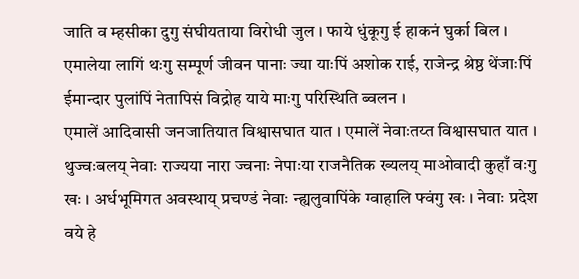जाति व म्हसीका दुगु संघीयताया विरोधी जुल । फाये धुंकूगु ई हाकनं घुर्का बिल । एमालेया लागिं थःगु सम्पूर्ण जीवन पानाः ज्या याःपिं अशोक राई, राजेन्द्र श्रेष्ठ थेंजाःपिं ईमान्दार पुलांपिं नेतापिसं विद्रोह याये माःगु परिस्थिति ब्वलन ।
एमालें आदिवासी जनजातियात विश्वासघात यात । एमालें नेवाःतय्त विश्वासघात यात । थुज्वःबलय् नेवाः राज्यया नारा ज्वनाः नेपाःया राजनैतिक ख्यलय् माओवादी कुहाँ वःगु खः । अर्धभूमिगत अवस्थाय् प्रचण्डं नेवाः न्ह्यलुवापिंके ग्वाहालि फ्वंगु खः । नेवाः प्रदेश वये हे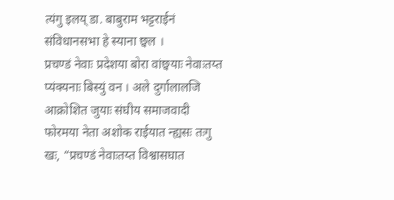त्यंगु इलय् डा. बाबुराम भट्टराईनं संविधानसभा हे स्याना छ्वल ।
प्रचण्डं नेवाः प्रदेशया बोरा वांछ्वयाः नेवाःतय्त प्यंक्यनाः बिस्युं वन । अले दुर्गालालजि आक्रोशित जुयाः संघीय समाजवादी फोरमया नेता अशोक राईयात न्ह्यसः तःगु खः, “प्रचण्डं नेवाःतय्त विश्वासघात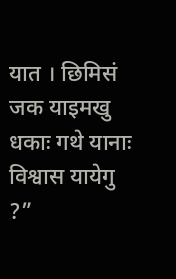यात । छिमिसं जक याइमखु धकाः गथे यानाः विश्वास यायेगु ?”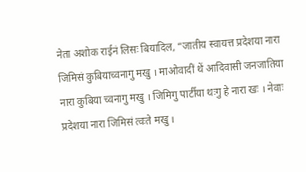नेता अशोक राईनं लिसः बियादिल, “जातीय स्वायत्त प्रदेशया नारा जिमिसं कुबियाच्वनागु मखु । माओवादीं थें आदिवासी जनजातिया नारा कुबिया च्वनागु मखु । जिमिगु पार्टीया थःगु हे नारा खः । नेवाः प्रदेशया नारा जिमिसं त्वःते मखु ।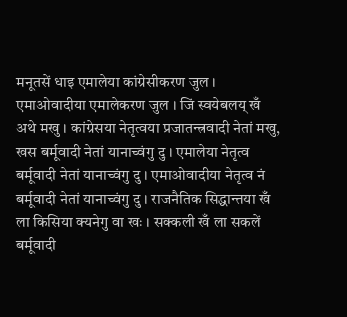मनूतसें धाइ एमालेया कांग्रेसीकरण जुल । एमाओवादीया एमालेकरण जुल । जिं स्वयेबलय् खँ अथे मखु । कांग्रेसया नेतृत्वया प्रजातन्त्रवादी नेतां मखु, खस बर्मूवादी नेतां यानाच्वंगु दु । एमालेया नेतृत्व बर्मूवादी नेतां यानाच्वंगु दु । एमाओवादीया नेतृत्व नं बर्मूवादी नेतां यानाच्वंगु दु । राजनैतिक सिद्धान्तया खँ ला किसिया क्यनेगु वा खः । सक्कली खँ ला सकलें बर्मूवादी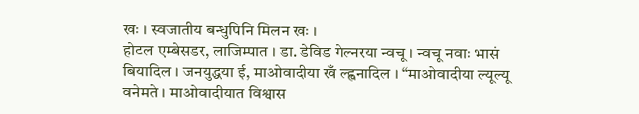खः । स्वजातीय बन्धुपिनि मिलन खः ।
होटल एम्बेसडर, लाजिम्पात । डा. डेविड गेल्नरया न्वचू । न्वचू नवाः भासं बियादिल । जनयुद्धया ई, माओवादीया खँ ल्ह्वनादिल । “माओवादीया ल्यूल्यू वनेमते । माओवादीयात विश्वास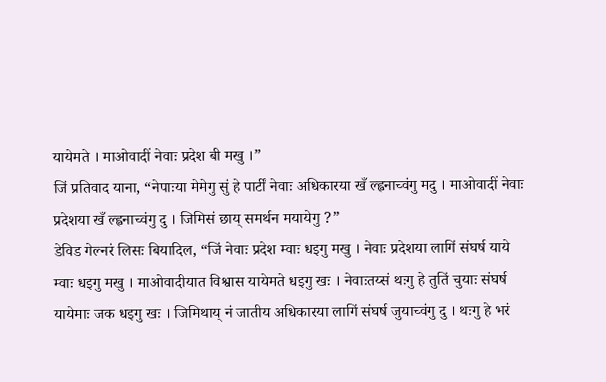यायेमते । माओवादीं नेवाः प्रदेश बी मखु ।”
जिं प्रतिवाद याना, “नेपाःया मेमेगु सुं हे पार्टीं नेवाः अधिकारया खँ ल्ह्वनाच्वंगु मदु । माओवादीं नेवाः प्रदेशया खँ ल्ह्वनाच्वंगु दु । जिमिसं छाय् समर्थन मयायेगु ?”
डेविड गेल्नरं लिसः बियादिल, “जिं नेवाः प्रदेश म्वाः धइगु मखु । नेवाः प्रदेशया लागिं संघर्ष याये म्वाः धइगु मखु । माओवादीयात विश्वास यायेमते धइगु खः । नेवाःतय्सं थःगु हे तुतिं चुयाः संघर्ष यायेमाः जक धइगु खः । जिमिथाय् नं जातीय अधिकारया लागिं संघर्ष जुयाच्वंगु दु । थःगु हे भरं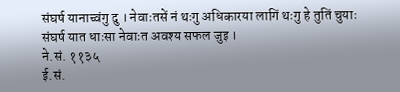संघर्ष यानाच्वंगु दु । नेवाःतसें नं थःगु अधिकारया लागिं थःगु हे तुतिं चुयाः संघर्ष यात धाःसा नेवाःत अवश्य सफल जुइ ।
ने.सं. ११३५
ई.सं.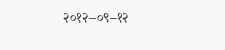२०१२–०९–१२